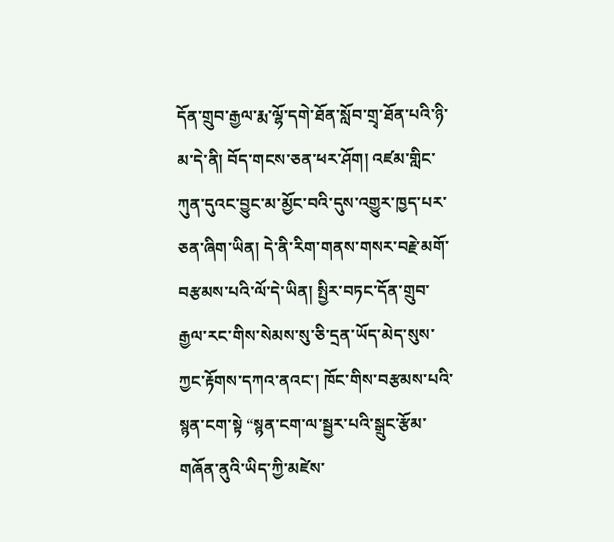དོན་གྲུབ་རྒྱལ་རྨ་ལྷོ་དགེ་ཐོན་སློབ་གྲྭ་ཐོན་པའི་ཉི་མ་དེ་ནི། བོད་གངས་ཅན་ཕར་ཤོག། འཛམ་གླིང་ཀུན་དུའང་བྱུང་མ་མྱོང་བའི་དུས་འགྱུར་ཁྱད་པར་ཅན་ཞིག་ཡིན། དེ་ནི་རིག་གནས་གསར་བརྗེ་མགོ་བརྩམས་པའི་ལོ་དེ་ཡིན། སྤྱིར་བཏང་དོན་གྲུབ་རྒྱལ་རང་གིས་སེམས་སུ་ཅི་དྲན་ཡོད་མེད་སུས་ཀྱང་རྟོགས་དཀའ་ནའང་། ཁོང་གིས་བརྩམས་པའི་སྙན་ངག་སྟེ “སྙན་ངག་ལ་སྦྱར་པའི་སྒྲུང་རྩོམ་གཞོན་ནུའི་ཡིད་ཀྱི་མཛེས་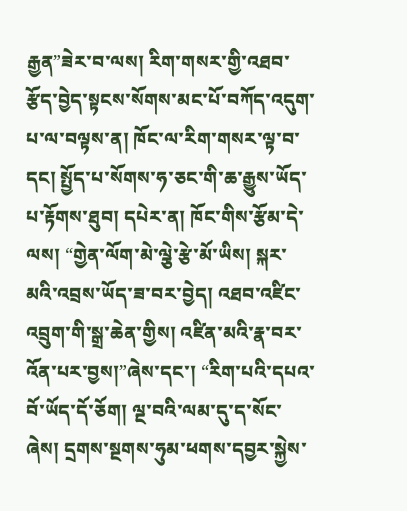རྒྱན”ཟེར་བ་ལས། རིག་གསར་གྱི་འཐབ་རྩོད་བྱེད་སྟངས་སོགས་མང་པོ་བཀོད་འདུག་པ་ལ་བལྟས་ན། ཁོང་ལ་རིག་གསར་ལྟ་བ་དང། སྤྱོད་པ་སོགས་ཧ་ཅང་གི་ཆ་རྒྱུས་ཡོད་པ་རྟོགས་ཐུབ། དཔེར་ན། ཁོང་གིས་རྩོམ་དེ་ལས། “གྱེན་ལོག་མེ་ལྕེ་རྩེ་མོ་ཡིས། སྐར་མའི་འབྲས་ཡོད་ཟ་བར་བྱེད། འཐབ་འཛིང་འབྲུག་གི་སྒྲ་ཆེན་གྱིས། འཛིན་མའི་རྣ་བར་འོན་པར་བྱས།”ཞེས་དང་། “རིག་པའི་དཔའ་བོ་ཡོད་དོ་ཅོག། ལྔ་བའི་ལམ་དུ་ད་སོང་ཞེས། དྲགས་སྔགས་ཧུམ་ཕགས་དབྱར་སྐྱེས་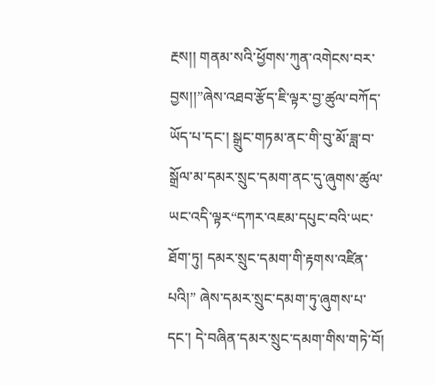རྔས།། གནམ་སའི་ཕྱོགས་ཀུན་འགེངས་བར་བྱས།།”ཞེས་འཐབ་རྩོད་ཇི་ལྟར་བྱ་ཚུལ་བཀོད་ཡོད་པ་དང་། སྒྲུང་གཏམ་ནང་གི་བུ་མོ་ཟླ་བ་སྒྲོལ་མ་དམར་སྲུང་དམག་ནང་དུ་ཞུགས་ཚུལ་ཡང་འདི་ལྟར“དཀར་འཇམ་དཔུང་བའི་ཡང་ཐོག་ཏུ། དམར་སྲུང་དམག་གི་རྟགས་འཛིན་པའི།” ཞེས་དམར་སྲུང་དམག་ཏུ་ཞུགས་པ་དང་། དེ་བཞིན་དམར་སྲུང་དམག་གིས་གཏེ་བོ།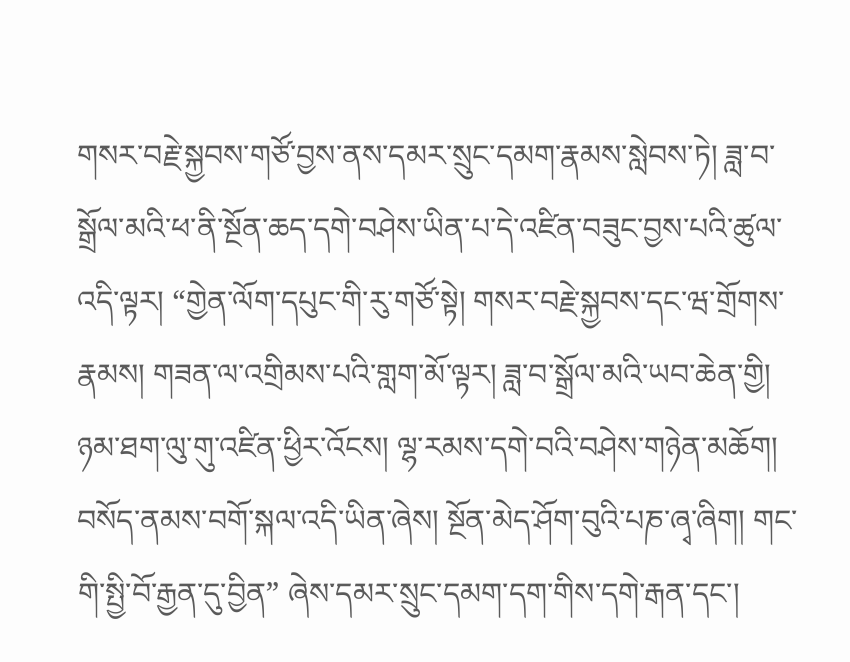གསར་བརྗེ་སྐྱབས་གཙོ་བྱས་ནས་དམར་སྲུང་དམག་རྣམས་སླེབས་ཏེ། ཟླ་བ་སྒྲོལ་མའི་ཕ་ནི་སྔོན་ཆད་དགེ་བཤེས་ཡིན་པ་དེ་འཛིན་བཟུང་བྱས་པའི་ཚུལ་འདི་ལྟར། “གྱེན་ལོག་དཔུང་གི་རུ་གཙོ་སྟེ། གསར་བརྗེ་སྐྱབས་དང་ཝ་གྲོགས་རྣམས། གཟན་ལ་འགྲིམས་པའི་གླག་མོ་ལྟར། ཟླ་བ་སྒྲོལ་མའི་ཡབ་ཆེན་གྱི། ཉམ་ཐག་ལུ་གུ་འཛིན་ཕྱིར་འོངས། ལྷ་རམས་དགེ་བའི་བཤེས་གཉེན་མཆོག། བསོད་ནམས་བགོ་སྐལ་འདི་ཡིན་ཞེས། སྔོན་མེད་ཤོག་བུའི་པཎ་ཞྭ་ཞིག། གང་གི་སྤྱི་བོ་རྒྱན་དུ་བྱིན” ཞེས་དམར་སྲུང་དམག་དག་གིས་དགེ་རྒན་དང་།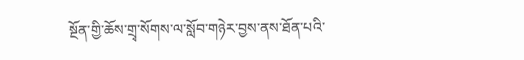སྔོན་གྱི་ཆོས་གྲྭ་སོགས་ལ་སློབ་གཉེར་བྱས་ནས་ཐོན་པའི་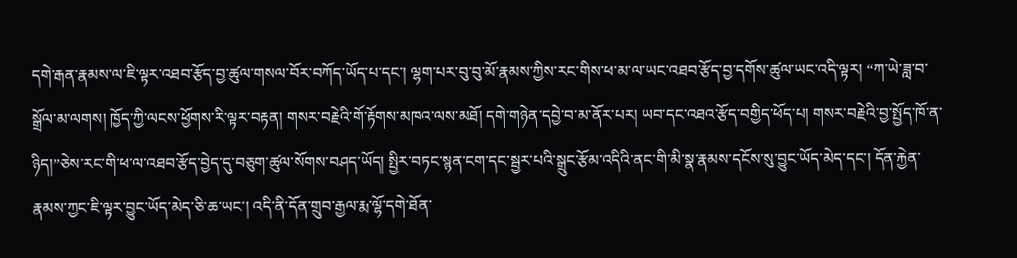དགེ་རྒན་རྣམས་ལ་ཇི་ལྟར་འཐབ་རྩོད་བྱ་ཚུལ་གསལ་བོར་བཀོད་ཡོད་པ་དང་། ལྷག་པར་བུ་བུ་མོ་རྣམས་ཀྱིས་རང་གིས་ཕ་མ་ལ་ཡང་འཐབ་རྩོད་བྱ་དགོས་ཚུལ་ཡང་འདི་ལྟར། “ཀ་ཡེ་ཟླ་བ་སྒྲོལ་མ་ལགས། ཁྱོད་ཀྱི་ལངས་ཕྱོགས་རི་ལྟར་བརྟན། གསར་བརྗེའི་གོ་རྟོགས་མཁའ་ལས་མཐོ། དགེ་གཉེན་དབྱེ་བ་མ་ནོར་པར། ཡབ་དང་འཐའ་རྩོད་བགྱིད་ཕོད་པ། གསར་བརྗེའི་བྱ་སྤྱོད་ཁོ་ན་ཉིད།”ཅེས་རང་གི་ཕ་ལ་འཐབ་རྩོད་བྱེད་དུ་བཅུག་ཚུལ་སོགས་བཤད་ཡོད། སྤྱིར་བཏང་སྙན་ངག་དང་སྦྱར་པའི་སྒྲུང་རྩོམ་འདིའི་ནང་གི་མི་སྣ་རྣམས་དངོས་སུ་བྱུང་ཡོད་མེད་དང་། དོན་རྐྱེན་རྣམས་ཀྱང་ཇི་ལྟར་བྱུང་ཡོད་མེད་ཅི་ཆ་ཡང་། འདི་ནི་དོན་གྲུབ་རྒྱལ་རྨ་ལྷོ་དགེ་ཐོན་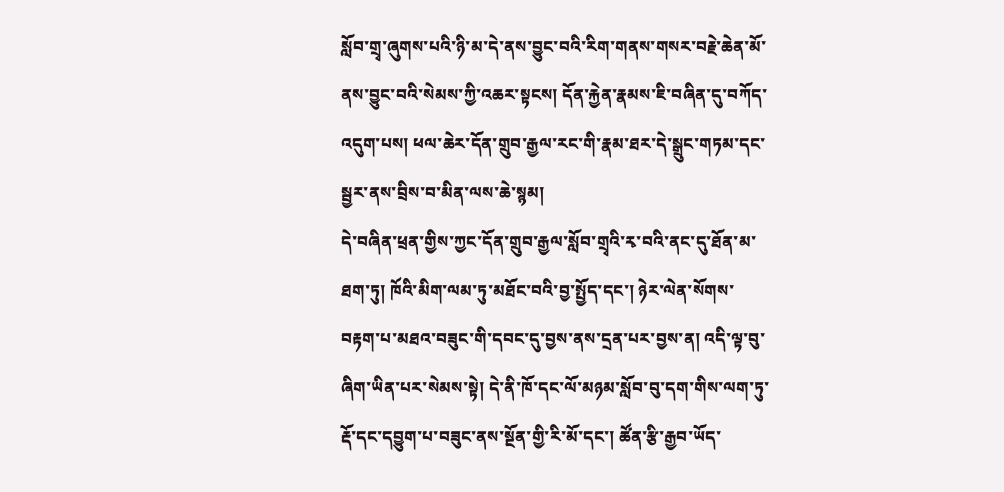སློབ་གྲྭ་ཞུགས་པའི་ཉི་མ་དེ་ནས་བྱུང་བའི་རིག་གནས་གསར་བརྗེ་ཆེན་མོ་ནས་བྱུང་བའི་སེམས་ཀྱི་འཆར་སྟངས། དོན་རྐྱེན་རྣམས་ཇི་བཞིན་དུ་བཀོད་འདུག་པས། ཕལ་ཆེར་དོན་གྲུབ་རྒྱལ་རང་གི་རྣམ་ཐར་དེ་སྒྲུང་གཏམ་དང་སྦྱར་ནས་བྲིས་བ་མིན་ལས་ཆེ་སྙམ།
དེ་བཞིན་ཕྲན་གྱིས་ཀྱང་དོན་གྲུབ་རྒྱལ་སློབ་གྲྭའི་རྭ་བའི་ནང་དུ་ཐོན་མ་ཐག་ཏུ། ཁོའི་མིག་ལམ་ཏུ་མཐོང་བའི་བྱ་སྤྱོད་དང་། ཉེར་ལེན་སོགས་བརྟག་པ་མཐའ་བཟུང་གི་དབང་དུ་བྱས་ནས་དྲན་པར་བྱས་ན། འདི་ལྟ་བུ་ཞིག་ཡིན་པར་སེམས་སྟེ། དེ་ནི་ཁོ་དང་ལོ་མཉམ་སློབ་བུ་དག་གིས་ལག་ཏུ་རྡོ་དང་དབྱུག་པ་བཟུང་ནས་སྔོན་གྱི་རི་མོ་དང་། ཚོན་རྩི་རྒྱབ་ཡོད་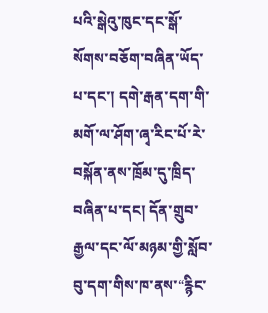པའི་སྒེའུ་ཁུང་དང་སྒོ་སོགས་བཅོག་བཞིན་ཡོད་པ་དང་། དགེ་རྒན་དག་གི་མགོ་ལ་ཤོག་ཞྭ་རིང་པོ་རེ་བསྐོན་ནས་ཁྲོམ་དུ་ཁྲིད་བཞིན་པ་དང། དོན་གྲུབ་རྒྱལ་དང་ལོ་མཉམ་གྱི་སློབ་བུ་དག་གིས་ཁ་ནས་“རྙིང་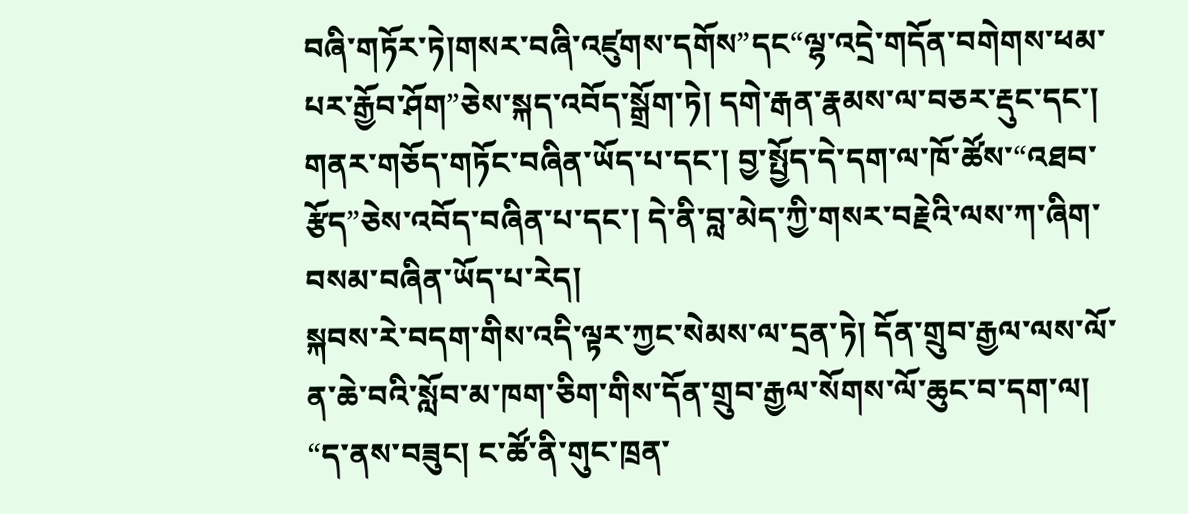བཞི་གཏོར་ཏེ།གསར་བཞི་འཛུགས་དགོས”དང“ལྷ་འདྲེ་གདོན་བགེགས་ཕམ་པར་རྒྱོབ་ཤོག”ཅེས་སྐད་འབོད་སྒྲོག་ཏེ། དགེ་རྒན་རྣམས་ལ་བཅར་རྡུང་དང་། གནར་གཅོད་གཏོང་བཞིན་ཡོད་པ་དང་། བྱ་སྤྱོད་དེ་དག་ལ་ཁོ་ཚོས་“འཐབ་རྩོད”ཅེས་འབོད་བཞིན་པ་དང་། དེ་ནི་བླ་མེད་ཀྱི་གསར་བརྗེའི་ལས་ཀ་ཞིག་བསམ་བཞིན་ཡོད་པ་རེད།
སྐབས་རེ་བདག་གིས་འདི་ལྟར་ཀྱང་སེམས་ལ་དྲན་ཏེ། དོན་གྲུབ་རྒྱལ་ལས་ལོ་ན་ཆེ་བའི་སློབ་མ་ཁག་ཅིག་གིས་དོན་གྲུབ་རྒྱལ་སོགས་ལོ་ཆུང་བ་དག་ལ། “ད་ནས་བཟུང། ང་ཚོ་ནི་གུང་ཁྲན་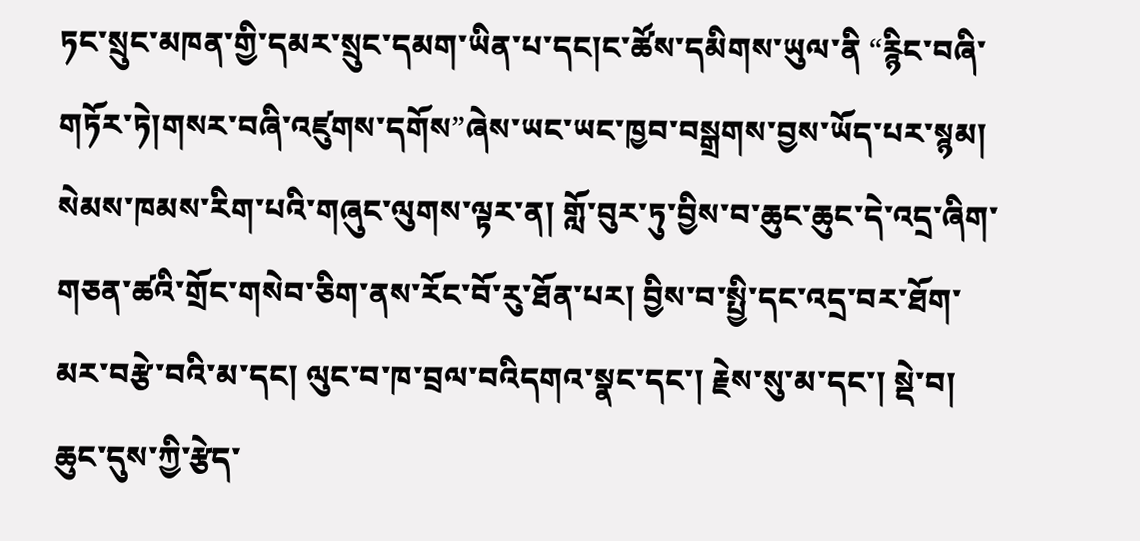ཏང་སྲུང་མཁན་གྱི་དམར་སྲུང་དམག་ཡིན་པ་དང།ང་ཚོས་དམིགས་ཡུལ་ནི “རྙིང་བཞི་གཏོར་ཏེ།གསར་བཞི་འཛུགས་དགོས”ཞེས་ཡང་ཡང་ཁྱབ་བསྒྲགས་བྱས་ཡོད་པར་སྙམ། སེམས་ཁམས་རིག་པའི་གཞུང་ལུགས་ལྟར་ན། གློ་བུར་ཏུ་བྱིས་བ་ཆུང་ཆུང་དེ་འདྲ་ཞིག་གཅན་ཚའི་གྲོང་གསེབ་ཅིག་ནས་རོང་བོ་རུ་ཐོན་པར། བྱིས་བ་སྤྱི་དང་འདྲ་བར་ཐོག་མར་བརྩེ་བའི་མ་དང། ལུང་བ་ཁ་བྲལ་བའིདགའ་སྣང་དང་། རྗེས་སུ་མ་དང་། སྡེ་བ། ཆུང་དུས་ཀྱི་རྩེད་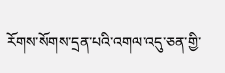རོགས་སོགས་དྲན་པའི་འགལ་འདུ་ཅན་གྱི་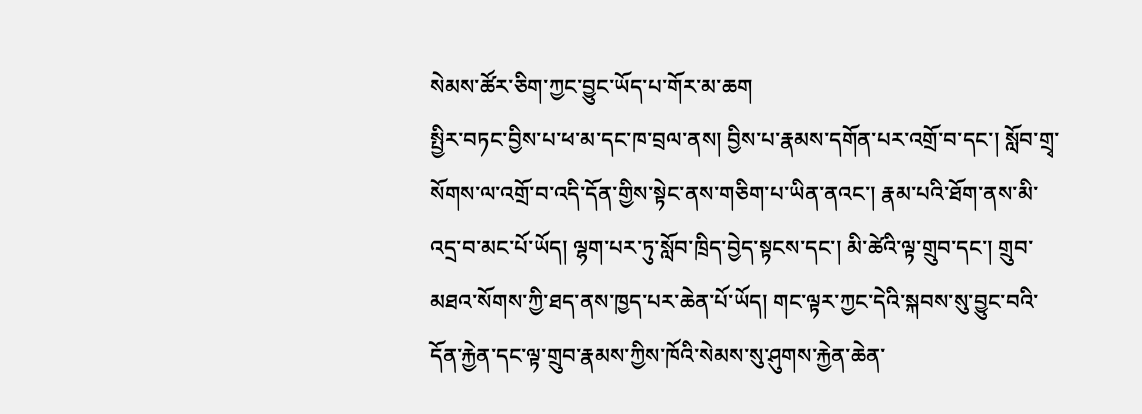སེམས་ཚོར་ཅིག་ཀྱང་བྱུང་ཡོད་པ་གོར་མ་ཆག
སྤྱིར་བཏང་བྱིས་པ་ཕ་མ་དང་ཁ་བྲལ་ནས། བྱིས་པ་རྣམས་དགོན་པར་འགྲོ་བ་དང་། སློབ་གྲྭ་སོགས་ལ་འགྲོ་བ་འདི་དོན་གྱིས་སྟེང་ནས་གཅིག་པ་ཡིན་ནའང་། རྣམ་པའི་ཐོག་ནས་མི་འདྲ་བ་མང་པོ་ཡོད། ལྷག་པར་ཏུ་སློབ་ཁྲིད་བྱེད་སྟངས་དང་། མི་ཚེའི་ལྟ་གྲུབ་དང་། གྲུབ་མཐའ་སོགས་ཀྱི་ཐད་ནས་ཁྱད་པར་ཆེན་པོ་ཡོད། གང་ལྟར་ཀྱང་དེའི་སྐབས་སུ་བྱུང་བའི་དོན་རྐྱེན་དང་ལྟ་གྲུབ་རྣམས་ཀྱིས་ཁོའི་སེམས་སུ་ཤུགས་རྐྱེན་ཆེན་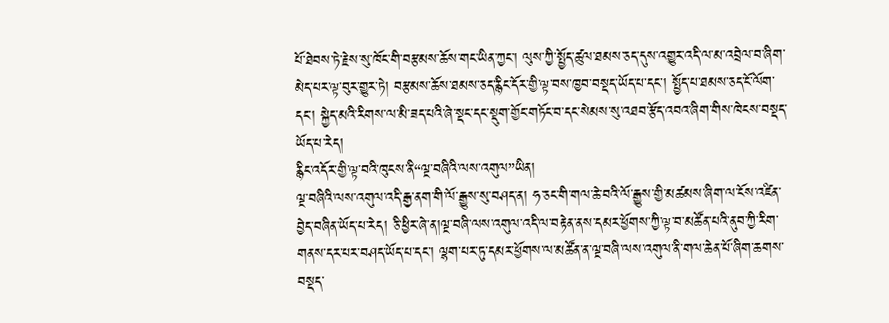པོ་ཐེབས་ཏེ་རྗེས་སུ་ཁོང་གི་བརྩམས་ཆོས་གང་ཡིན་ཀྱང་། ལུས་ཀྱི་སྤྱོད་ཚུལ་ཐམས་ཅད་དུས་འགྱུར་འདི་ལ་མ་འབྲེལ་བ་ཞིག་མེད་པར་ལྟ་བུར་གྱུར་ཏེ། བརྩམས་ཆོས་ཐམས་ཅད་རྙིང་དོར་གྱི་ལྟ་བས་ཁྱབ་བསྡད་ཡོད་པ་དང་། སྤྱོད་པ་ཐམས་ཅད་ངོ་ལོག་དང་། སྐྱེད་མའི་རིགས་ལ་མི་ཟད་པའི་ཞེ་སྡང་དང་སྡུག་གྱོང་གཏོང་བ་དང་སེམས་སུ་འཐབ་རྩོད་འབའ་ཞིག་གིས་ཁེངས་བསྡད་ཡོད་པ་རེད།
རྙིང་འདོར་གྱི་ལྟ་བའི་ཁུངས་ནི“ལྔ་བཞིའི་ལས་འགུལ”ཡིན།
ལྔ་བཞིའི་ལས་འགུལ་འདི་རྒྱ་ནག་གི་ལོ་རྒྱུས་སུ་བཤད་ན། ཧ་ཅང་གི་གལ་ཆེ་བའི་ལོ་རྒྱུས་གྱི་མཚམས་ཞིག་ལ་ངོས་འཛིན་བྱེད་བཞིན་ཡོད་པ་རེད། ཅི་ཕྱིར་ཞེ་ན།ལྔ་བཞི་ལས་འགུལ་འདི་ལ་བརྟེན་ནས་དམར་ཕྱོགས་ཀྱི་ལྟ་བ་མཚོན་པའི་ནུབ་ཀྱི་རིག་གནས་དར་པར་བཤད་ཡོད་པ་དང་། ལྷག་པར་ཏུ་དམར་ཕྱོགས་ལ་མཚོན་ན་ལྔ་བཞི་ལས་འགུལ་ནི་གལ་ཆེན་པོ་ཞིག་ཆགས་བསྡད་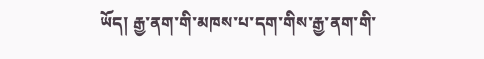ཡོད། རྒྱ་ནག་གི་མཁས་པ་དག་གིས་རྒྱ་ནག་གི་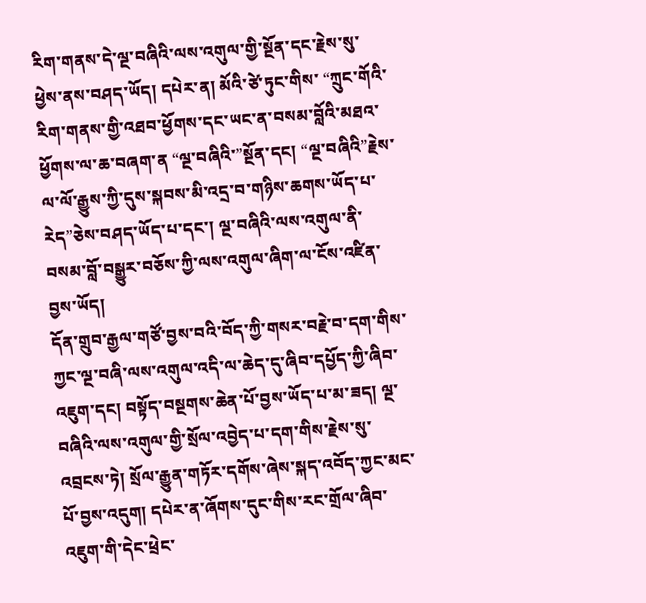རིག་གནས་དེ་ལྔ་བཞིའི་ལས་འགུལ་གྱི་སྔོན་དང་རྗེས་སུ་ཕྱེས་ནས་བཤད་ཡོད། དཔེར་ན། མོའི་ཙེ་ཏུང་གིས་ “ཀྲུང་གོའི་རིག་གནས་གྱི་འཐབ་ཕྱོགས་དང་ཡང་ན་བསམ་བློའི་མཐའ་ཕྱོགས་ལ་ཆ་བཞག་ན “ལྔ་བཞིའི་”སྔོན་དང། “ལྔ་བཞིའི”རྗེས་ལ་ལོ་རྒྱུས་ཀྱི་དུས་སྐབས་མི་འདྲ་བ་གཉིས་ཆགས་ཡོད་པ་རེད”ཅེས་བཤད་ཡོད་པ་དང་། ལྔ་བཞིའི་ལས་འགུལ་ནི་བསམ་བློ་བསྒྱུར་བཅོས་ཀྱི་ལས་འགུལ་ཞིག་ལ་ངོས་འཛིན་བྱས་ཡོད།
དོན་གྲུབ་རྒྱལ་གཙོ་བྱས་བའི་བོད་ཀྱི་གསར་བརྗེ་བ་དག་གིས་ཀྱང་ལྔ་བཞི་ལས་འགུལ་འདི་ལ་ཆེད་དུ་ཞིབ་དཔྱོད་ཀྱི་ཞིབ་འཇུག་དང། བསྟོད་བསྔགས་ཆེན་པོ་བྱས་ཡོད་པ་མ་ཟད། ལྔ་བཞིའི་ལས་འགུལ་གྱི་སྲོལ་འབྱེད་པ་དག་གིས་རྗེས་སུ་འབྲངས་ཏེ། སྲོལ་རྒྱུན་གཏོར་དགོས་ཞེས་སྐད་འབོད་ཀྱང་མང་པོ་བྱས་འདུག། དཔེར་ན་ཞོགས་དུང་གིས་རང་གྲོལ་ཞིབ་འཇུག་གི་དེང་ཕྲེང་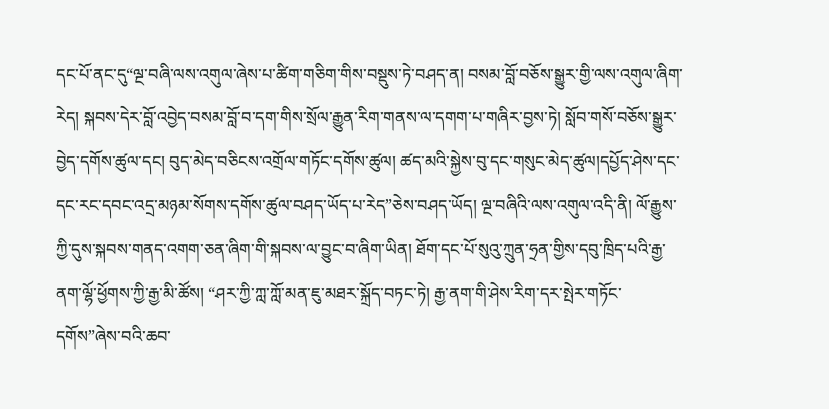དང་པོ་ནང་དུ“ལྔ་བཞི་ལས་འགུལ་ཞེས་པ་ཚིག་གཅིག་གིས་བསྡུས་ཏེ་བཤད་ན། བསམ་བློ་བཅོས་སྒྱུར་གྱི་ལས་འགུལ་ཞིག་རེད། སྐབས་དེར་བློ་འབྱེད་བསམ་བློ་བ་དག་གིས་སྲོལ་རྒྱུན་རིག་གནས་ལ་དགག་པ་གཞིར་བྱས་ཏེ། སློབ་གསོ་བཅོས་སྒྱུར་བྱེད་དགོས་ཚུལ་དང། བུད་མེད་བཅིངས་འགྲོལ་གཏོང་དགོས་ཚུལ། ཚད་མའི་སྐྱེས་བུ་དང་གསུང་མེད་ཚུལ།དཔྱོད་ཤེས་དང་དང་རང་དབང་འདྲ་མཉམ་སོགས་དགོས་ཚུལ་བཤད་ཡོད་པ་རེད”ཅེས་བཤད་ཡོད། ལྔ་བཞིའི་ལས་འགུལ་འདི་ནི། ལོ་རྒྱུས་ཀྱི་དུས་སྐབས་གནད་འགག་ཅན་ཞིག་གི་སྐབས་ལ་བྱུང་བ་ཞིག་ཡིན། ཐོག་དང་པོ་སུའུ་ཀྲུན་ཧྲན་གྱིས་དབུ་ཁྲིད་པའི་རྒྱ་ནག་ལྷོ་ཕྱོགས་ཀྱི་རྒྱ་མི་ཚོས། “ཤར་ཀྱི་ཀླ་ཀློ་མན་ཇུ་མཐར་སྐྲོད་བཏང་ཏེ། རྒྱ་ནག་གི་ཤེས་རིག་དར་སྤེར་གཏོང་དགོས”ཞེས་བའི་ཆབ་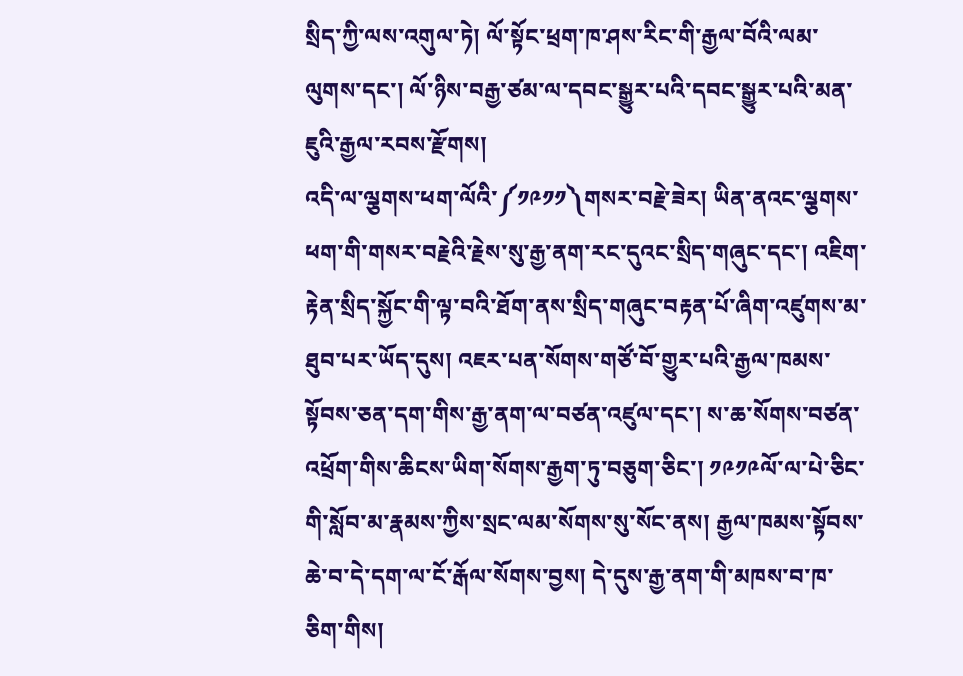སྲིད་ཀྱི་ལས་འགུལ་ཏེ། ལོ་སྟོང་ཕྲག་ཁ་ཤས་རིང་གི་རྒྱལ་བོའི་ལམ་ལུགས་དང་། ལོ་ཉིས་བརྒྱ་ཙམ་ལ་དབང་སྒྱུར་པའི་དབང་སྒྱུར་པའི་མན་ཇུའི་རྒྱལ་རབས་རྫོགས།
འདི་ལ་ལྕགས་ཕག་ལོའི་༼༡༩༡༡༽གསར་བརྗེ་ཟེར། ཡིན་ནའང་ལྕགས་ཕག་གི་གསར་བརྗེའི་རྗེས་སུ་རྒྱ་ནག་རང་དུའང་སྲིད་གཞུང་དང་། འཇིག་རྟེན་སྲིད་སྐྱོང་གི་ལྟ་བའི་ཐོག་ནས་སྲིད་གཞུང་བརྟན་པོ་ཞིག་འཛུགས་མ་ཐུབ་པར་ཡོད་དུས། འཇར་པན་སོགས་གཙོ་བོ་གྱུར་པའི་རྒྱལ་ཁམས་སྟོབས་ཅན་དག་གིས་རྒྱ་ནག་ལ་བཙན་འཛུལ་དང་། ས་ཆ་སོགས་བཙན་འཕྲོག་གིས་ཆིངས་ཡིག་སོགས་རྒྱག་ཏུ་བཅུག་ཅིང་། ༡༩༡༩ལོ་ལ་པེ་ཅིང་གི་སློབ་མ་རྣམས་ཀྱིས་སྲང་ལམ་སོགས་སུ་སོང་ནས། རྒྱལ་ཁམས་སྟོབས་ཆེ་བ་དེ་དག་ལ་ངོ་རྒོལ་སོགས་བྱས། དེ་དུས་རྒྱ་ནག་གི་མཁས་བ་ཁ་ཅིག་གིས།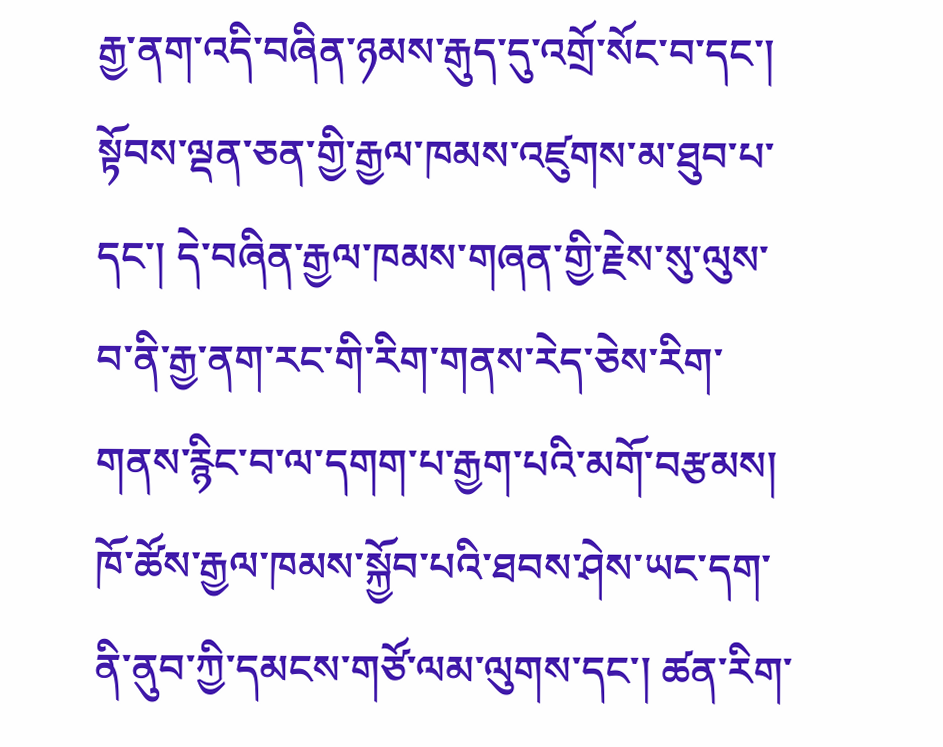རྒྱ་ནག་འདི་བཞིན་ཉམས་རྒུད་དུ་འགྲོ་སོང་བ་དང་། སྟོབས་ལྡན་ཅན་གྱི་རྒྱལ་ཁམས་འཛུགས་མ་ཐུབ་པ་དང་། དེ་བཞིན་རྒྱལ་ཁམས་གཞན་གྱི་རྗེས་སུ་ལུས་བ་ནི་རྒྱ་ནག་རང་གི་རིག་གནས་རེད་ཅེས་རིག་གནས་རྙིང་བ་ལ་དགག་པ་རྒྱག་པའི་མགོ་བརྩམས། ཁོ་ཚོས་རྒྱལ་ཁམས་སྐྱོབ་པའི་ཐབས་ཤེས་ཡང་དག་ནི་ནུབ་ཀྱི་དམངས་གཙོ་ལམ་ལུགས་དང་། ཚན་རིག་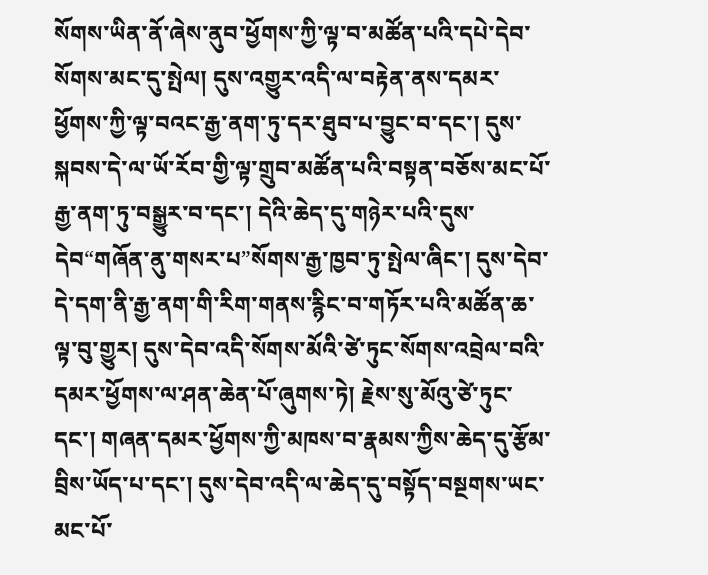སོགས་ཡིན་ནོ་ཞེས་ནུབ་ཕྱོགས་ཀྱི་ལྟ་བ་མཚོན་པའི་དཔེ་དེབ་སོགས་མང་དུ་སྤེལ། དུས་འགྱུར་འདི་ལ་བརྟེན་ནས་དམར་ཕྱོགས་ཀྱི་ལྟ་བའང་རྒྱ་ནག་ཏུ་དར་ཐུབ་པ་བྱུང་བ་དང་། དུས་སྐབས་དེ་ལ་ཡོ་རོབ་གྱི་ལྟ་གྲུབ་མཚོན་པའི་བསྟན་བཅོས་མང་པོ་རྒྱ་ནག་ཏུ་བསྒྱུར་བ་དང་། དེའི་ཆེད་དུ་གཉེར་པའི་དུས་དེབ“གཞོན་ནུ་གསར་པ”སོགས་རྒྱ་ཁྱབ་ཏུ་སྤེལ་ཞིང་། དུས་དེབ་དེ་དག་ནི་རྒྱ་ནག་གི་རིག་གནས་རྙིང་བ་གཏོར་པའི་མཚོན་ཆ་ལྟ་བུ་གྱུར། དུས་དེབ་འདི་སོགས་མོའི་ཙེ་ཏུང་སོགས་འབྲེལ་བའི་དམར་ཕྱོགས་ལ་ཤན་ཆེན་པོ་ཞུགས་ཏེ། རྗེས་སུ་མོའུ་ཙེ་ཏུང་དང་། གཞན་དམར་ཕྱོགས་ཀྱི་མཁས་བ་རྣམས་ཀྱིས་ཆེད་དུ་རྩོམ་བྲིས་ཡོད་པ་དང་། དུས་དེབ་འདི་ལ་ཆེད་དུ་བསྟོད་བསྔགས་ཡང་མང་པོ་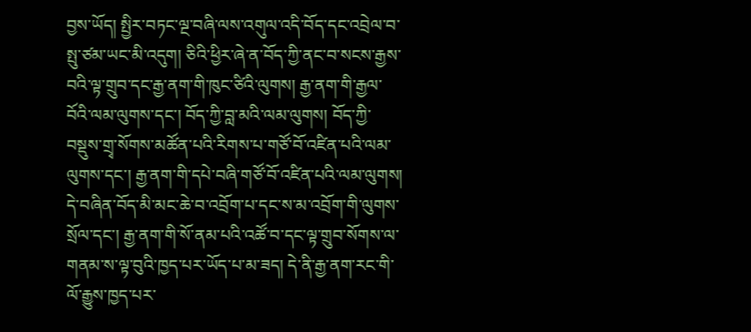བྱས་ཡོད། སྤྱིར་བཏང་ལྔ་བཞི་ལས་འགུལ་འདི་བོད་དང་འབྲེལ་བ་སྤུ་ཙམ་ཡང་མི་འདུག། ཅིའི་ཕྱིར་ཞེ་ན་བོད་ཀྱི་ནང་བ་སངས་རྒྱས་བའི་ལྟ་གྲུབ་དང་རྒྱ་ནག་གི་ཁུང་ཙིའི་ལུགས། རྒྱ་ནག་གི་རྒྱལ་བོའི་ལམ་ལུགས་དང་། བོད་ཀྱི་བླ་མའི་ལམ་ལུགས། བོད་ཀྱི་བསྡུས་གྲྭ་སོགས་མཚོན་པའི་རིགས་པ་གཙོ་བོ་འཛིན་པའི་ལམ་ལུགས་དང་། རྒྱ་ནག་གི་དཔེ་བཞི་གཙོ་བོ་འཛིན་པའི་ལམ་ལུགས། དེ་བཞིན་བོད་མི་མང་ཆེ་བ་འབྲོག་པ་དང་ས་མ་འབྲོག་གི་ལུགས་སྲོལ་དང་། རྒྱ་ནག་གི་སོ་ནམ་པའི་འཚོ་བ་དང་ལྟ་གྲུབ་སོགས་ལ་གནམ་ས་ལྟ་བུའི་ཁྱད་པར་ཡོད་པ་མ་ཟད། དེ་ནི་རྒྱ་ནག་རང་གི་ལོ་རྒྱུས་ཁྱད་པར་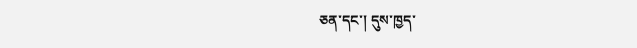ཅན་དང་། དུས་ཁྱད་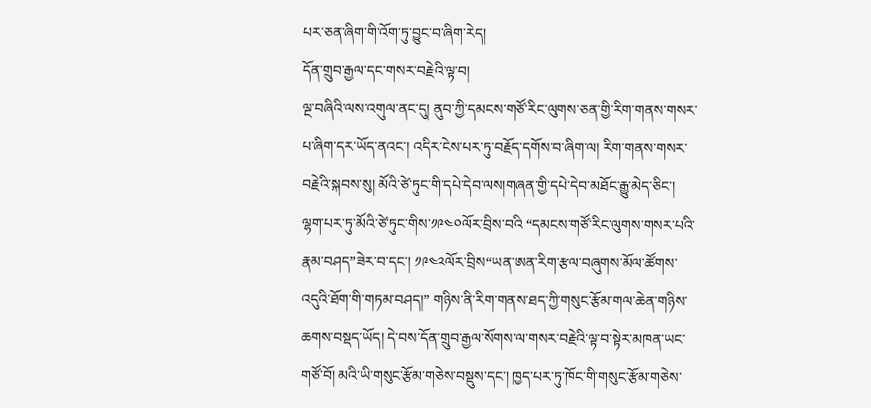པར་ཅན་ཞིག་གི་འོག་ཏུ་བྱུང་བ་ཞིག་རེད།
དོན་གྲུབ་རྒྱལ་དང་གསར་བརྗེའི་ལྟ་བ།
ལྔ་བཞིའི་ལས་འགུལ་ནང་དུ། ནུབ་ཀྱི་དམངས་གཙོ་རིང་ལུགས་ཅན་གྱི་རིག་གནས་གསར་པ་ཞིག་དར་ཡོད་ནའང་། འདིར་ངེས་པར་ཏུ་བརྗོད་དགོས་བ་ཞིག་ལ། རིག་གནས་གསར་བརྗེའི་སྐབས་སུ། མོའི་ཙེ་ཏུང་གི་དཔེ་དེབ་ལས།གཞན་གྱི་དཔེ་དེབ་མཐོང་རྒྱུ་མེད་ཅིང་། ལྷག་པར་ཏུ་མོའི་ཙེ་ཏུང་གིས་༡༩༤༠ལོར་བྲིས་བའི “དམངས་གཙོ་རིང་ལུགས་གསར་པའི་རྣམ་བཤད”ཟེར་བ་དང་། ༡༩༤༢ལོར་བྲིས“ཡན་ཨན་རིག་རྩལ་བཞུགས་མོལ་ཚོགས་འདུའི་ཐོག་གི་གཏམ་བཤད།” གཉིས་ནི་རིག་གནས་ཐད་ཀྱི་གསུང་རྩོམ་གལ་ཆེན་གཉིས་ཆགས་བསྡད་ཡོད། དེ་བས་དོན་གྲུབ་རྒྱལ་སོགས་ལ་གསར་བརྗེའི་ལྟ་བ་སྟེར་མཁན་ཡང་གཙོ་བོ། མའི་ཡི་གསུང་རྩོམ་གཅེས་བསྡུས་དང་། ཁྱད་པར་ཏུ་ཁོང་གི་གསུང་རྩོམ་གཅེས་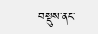བསྡུས་ནང་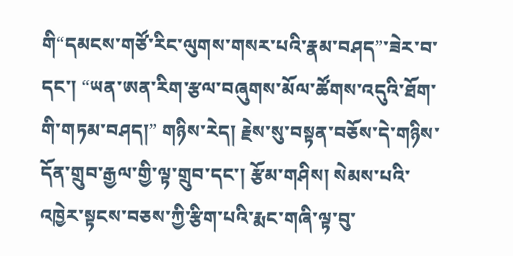གི“དམངས་གཙོ་རིང་ལུགས་གསར་པའི་རྣམ་བཤད”་ཟེར་བ་དང་། “ཡན་ཨན་རིག་རྩལ་བཞུགས་མོལ་ཚོགས་འདུའི་ཐོག་གི་གཏམ་བཤད།” གཉིས་རེད། རྗེས་སུ་བསྟན་བཅོས་དེ་གཉིས་དོན་གྲུབ་རྒྱལ་གྱི་ལྟ་གྲུབ་དང་། རྩོམ་གཤིས། སེམས་པའི་འཁྱེར་སྟངས་བཅས་ཀྱི་རྩིག་པའི་རྨང་གཞི་ལྟ་བུ་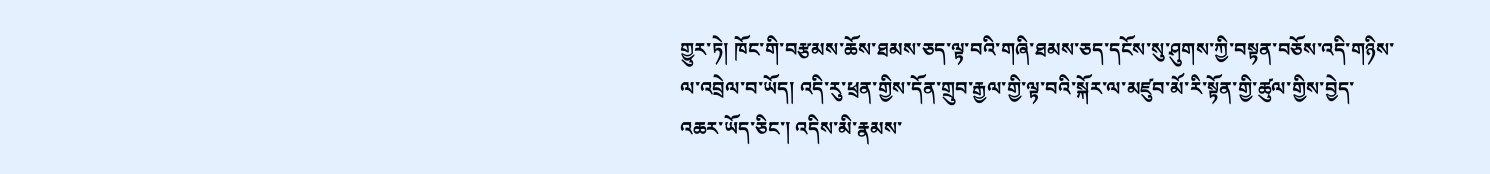གྱུར་ཏེ། ཁོང་གི་བརྩམས་ཆོས་ཐམས་ཅད་ལྟ་བའི་གཞི་ཐམས་ཅད་དངོས་སུ་ཤུགས་ཀྱི་བསྟན་བཅོས་འདི་གཉིས་ལ་འབྲེལ་བ་ཡོད། འདི་རུ་ཕྲན་གྱིས་དོན་གྲུབ་རྒྱལ་གྱི་ལྟ་བའི་སྐོར་ལ་མཛུབ་མོ་རི་སྟོན་གྱི་ཚུལ་གྱིས་བྱེད་འཆར་ཡོད་ཅིང་། འདིས་མི་རྣམས་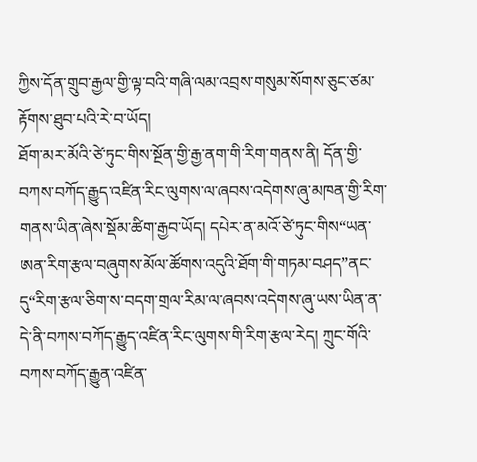ཀྱིས་དོན་གྲུབ་རྒྱལ་གྱི་ལྟ་བའི་གཞི་ལམ་འབྲས་གསུམ་སོགས་ཅུང་ཙམ་རྟོགས་ཐུབ་པའི་རེ་བ་ཡོད།
ཐོག་མར་མོའི་ཙེ་ཏུང་གིས་སྔོན་གྱི་རྒྱ་ནག་གི་རིག་གནས་ནི། དོན་གྱི་བཀས་བཀོད་རྒྱུད་འཛིན་རིང་ལུགས་ལ་ཞབས་འདེགས་ཞུ་མཁན་གྱི་རིག་གནས་ཡིན་ཞེས་སྡོམ་ཚིག་རྒྱབ་ཡོད། དཔེར་ན་མའོ་ཙེ་ཏུང་གིས“ཡན་ཨན་རིག་རྩལ་བཞུགས་མོལ་ཚོགས་འདུའི་ཐོག་གི་གཏམ་བཤད”ནང་དུ“རིག་རྩལ་ཅིག་ས་བདག་གྲལ་རིམ་ལ་ཞབས་འདེགས་ཞུ་ཡས་ཡིན་ན་དེ་ནི་བཀས་བཀོད་རྒྱུད་འཛིན་རིང་ལུགས་གི་རིག་རྩལ་རེད། ཀྲུང་གོའི་བཀས་བཀོད་རྒྱུན་འཛིན་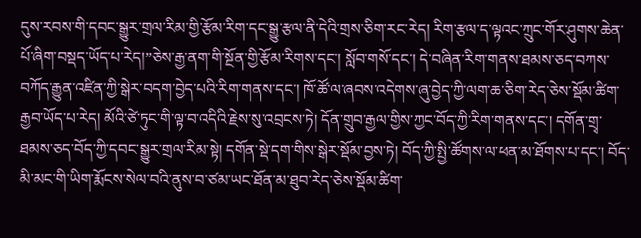དུས་རབས་གི་དབང་སྒྱུར་གྲལ་རིམ་གྱི་རྩོམ་རིག་དང་སྒྱུ་རྩལ་ནི་དེའི་གྲས་ཅིག་རང་རེད། རིག་རྩལ་ད་ལྟའང་ཀྲུང་གོར་ཤུགས་ཆེན་པོ་ཞིག་བསྡད་ཡོད་པ་རེད།”ཅེས་རྒྱ་ནག་གི་སྔོན་གྱི་རྩོམ་རིགས་དང་། སློབ་གསོ་དང་། དེ་བཞིན་རིག་གནས་ཐམས་ཅད་བཀས་བཀོད་རྒྱུན་འཛིན་ཀྱི་སྒེར་བདག་བྱེད་པའི་རིག་གནས་དང་། ཁོ་ཚོ་ལ་ཞབས་འདེགས་ཞུ་བྱེད་ཀྱི་ལག་ཆ་ཅིག་རེད་ཅེས་སྡོམ་ཚིག་རྒྱབ་ཡོད་པ་རེད། མོའི་ཙེ་ཏུང་གི་ལྟ་བ་འདིའི་རྗེས་སུ་འབྲངས་ཏེ། དོན་གྲུབ་རྒྱལ་གྱིས་ཀྱང་བོད་ཀྱི་རིག་གནས་དང་། དགོན་གྲྭ་ཐམས་ཅད་བོད་ཀྱི་དབང་སྒྱུར་གྲལ་རིམ་སྟེ། དགོན་སྡེ་དག་གིས་སྒེར་སྡོམ་བྱས་ཏེ། བོད་ཀྱི་སྤྱི་ཚོགས་ལ་ཕན་མ་ཐོགས་པ་དང་། བོད་མི་མང་གི་ཡིག་རྨོངས་སེལ་བའི་ནུས་བ་ཙམ་ཡང་ཐོན་མ་ཐུབ་རེད་ཅེས་སྡོམ་ཚིག་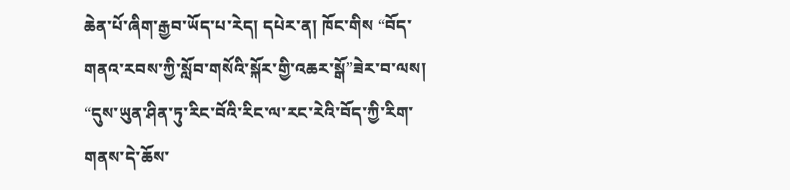ཆེན་པོ་ཞིག་རྒྱབ་ཡོད་པ་རེད། དཔེར་ན། ཁོང་གིས “བོད་གནའ་རབས་ཀྱི་སློབ་གསོའི་སྐོར་གྱི་འཆར་སྒོ”ཟེར་བ་ལས། “དུས་ཡུན་ཤིན་ཏུ་རིང་བོའི་རིང་ལ་རང་རེའི་བོད་ཀྱི་རིག་གནས་དེ་ཆོས་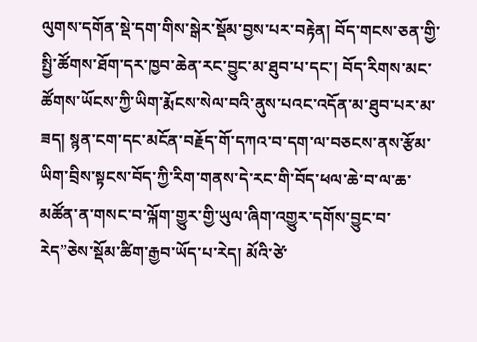ལུགས་དགོན་སྡེ་དག་གིས་སྒེར་སྡོམ་བྱས་པར་བརྟེན། བོད་གངས་ཅན་གྱི་སྤྱི་ཚོགས་ཐོག་དར་ཁྱབ་ཆེན་རང་བྱུང་མ་ཐུབ་པ་དང་། བོད་རིགས་མང་ཚོགས་ཡོངས་ཀྱི་ཡིག་རྨོངས་སེལ་བའི་ནུས་པའང་འདོན་མ་ཐུབ་པར་མ་ཟད། སྙན་ངག་དང་མངོན་བརྗོད་གོ་དཀའ་བ་དག་ལ་བཅངས་ནས་རྩོམ་ཡིག་བྲིས་སྟངས་བོད་ཀྱི་རིག་གནས་དེ་རང་གི་བོད་ཕལ་ཆེ་བ་ལ་ཆ་མཚོན་ན་གསང་བ་ལྐོག་གྱུར་གྱི་ཡུལ་ཞིག་འགྱུར་དགོས་བྱུང་བ་རེད”ཅེས་སྡོམ་ཚིག་རྒྱབ་ཡོད་པ་རེད། མོའི་ཙེ་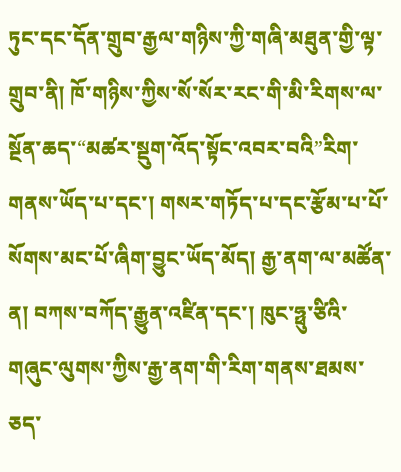ཏུང་དང་དོན་གྲུབ་རྒྱལ་གཉིས་ཀྱི་གཞི་མཐུན་གྱི་ལྟ་གྲུབ་ནི། ཁོ་གཉིས་ཀྱིས་སོ་སོར་རང་གི་མི་རིགས་ལ་སྔོན་ཆད་“མཚར་སྡུག་འོད་སྟོང་འབར་བའི”རིག་གནས་ཡོད་པ་དང་། གསར་གཏོད་པ་དང་རྩོམ་པ་པོ་སོགས་མང་པོ་ཞིག་བྱུང་ཡོད་མོད། རྒྱ་ནག་ལ་མཚོན་ན། བཀས་བཀོད་རྒྱུན་འཛིན་དང་། ཁུང་ཧྥུ་ཙིའི་གཞུང་ལུགས་ཀྱིས་རྒྱ་ནག་གི་རིག་གནས་ཐམས་ཅད་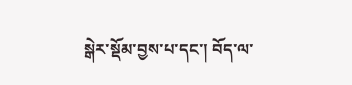སྒེར་སྡོམ་བྱས་པ་དང་། བོད་ལ་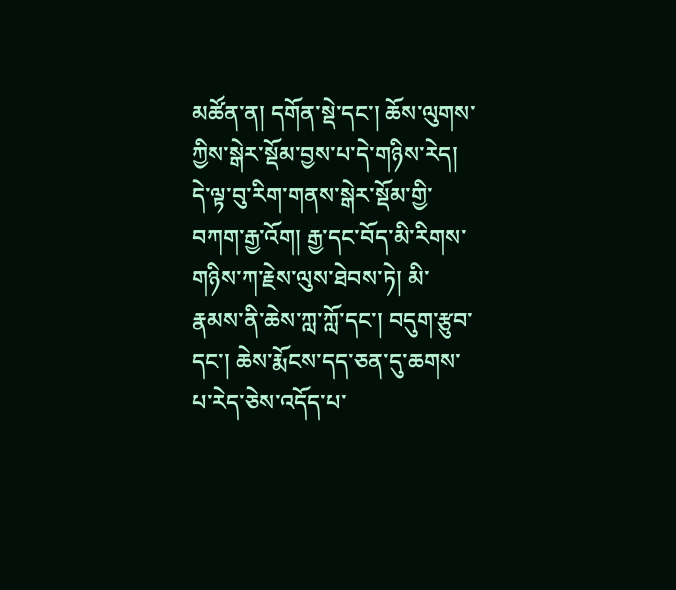མཚོན་ན། དགོན་སྡེ་དང་། ཆོས་ལུགས་ཀྱིས་སྒེར་སྡོམ་བྱས་པ་དེ་གཉིས་རེད། དེ་ལྟ་བུ་རིག་གནས་སྒེར་སྡོམ་གྱི་བཀག་རྒྱ་འོག། རྒྱ་དང་བོད་མི་རིགས་གཉིས་ཀ་རྗེས་ལུས་ཐེབས་ཏེ། མི་རྣམས་ནི་ཆེས་ཀླ་ཀློ་དང་། བདུག་རྩུབ་དང་། ཆེས་རྨོངས་དད་ཅན་དུ་ཆགས་པ་རེད་ཅེས་འདོད་པ་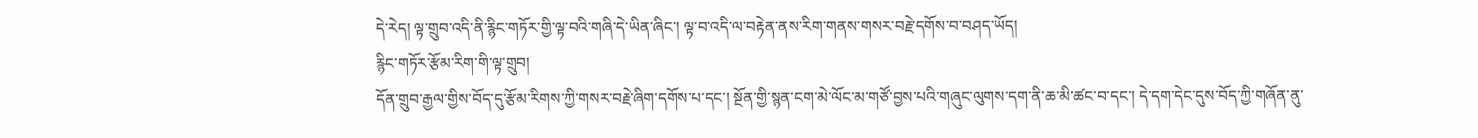དེ་རེད། ལྟ་གྲུབ་འདི་ནི་རྙིང་གཏོར་གྱི་ལྟ་བའི་གཞི་དེ་ཡིན་ཞིང་། ལྟ་བ་འདི་ལ་བརྟེན་ནས་རིག་གནས་གསར་བརྗེ་དགོས་བ་བཤད་ཡོད།
རྙིང་གཏོར་རྩོམ་རིག་གི་ལྟ་གྲུབ།
དོན་གྲུབ་རྒྱལ་གྱིས་བོད་དུ་རྩོམ་རིགས་ཀྱི་གསར་བརྗེ་ཞིག་དགོས་པ་དང་། སྔོན་གྱི་སྙན་ངག་མེ་ལོང་མ་གཙོ་བྱས་པའི་གཞུང་ལུགས་དག་ནི་ཆ་མི་ཚང་བ་དང་། དེ་དག་དེང་དུས་བོད་ཀྱི་གཞོན་ནུ་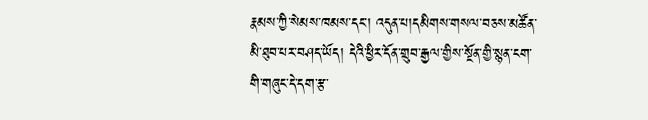རྣམས་ཀྱི་སེམས་ཁམས་དང་། འདུན་པ།དམིགས་གསལ་བཅས་མཚོན་མི་ཐུབ་པར་བཤད་ཡོད། དེའི་ཕྱིར་དོན་གྲུབ་རྒྱལ་གྱིས་སྔོན་གྱི་སྙན་ངག་གི་གཞུང་དེ་དག་རྩ་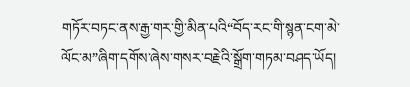གཏོར་བཏང་ནས་རྒྱ་གར་གྱི་མིན་པའི“བོད་རང་གི་སྙན་ངག་མེ་ལོང་མ”ཞིག་དགོས་ཞེས་གསར་བརྗེའི་སྒྲོག་གཏམ་བཤད་ཡོད།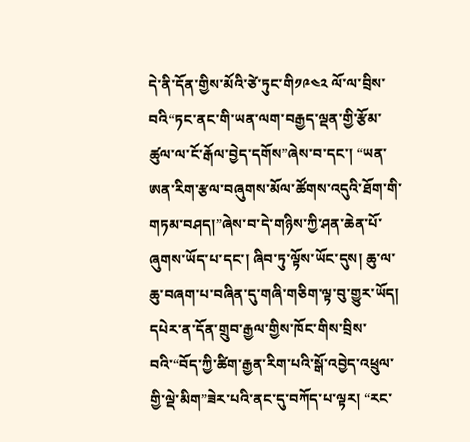དེ་ནི་དོན་གྱིས་མོའི་ཙེ་ཏུང་གི༡༩༤༢ ལོ་ལ་བྲིས་བའི“ཏང་ནང་གི་ཡན་ལག་བརྒྱད་ལྡན་གྱི་རྩོམ་ཚུལ་ལ་ངོ་རྒོལ་བྱེད་དགོས”ཞེས་བ་དང་། “ཡན་ཨན་རིག་རྩལ་བཞུགས་མོལ་ཚོགས་འདུའི་ཐོག་གི་གཏམ་བཤད།”ཞེས་བ་དེ་གཉིས་ཀྱི་ཤན་ཆེན་པོ་ཞུགས་ཡོད་པ་དང་། ཞིབ་ཏུ་ལྟོས་ཡོང་དུས། ཆུ་ལ་ཆུ་བཞག་པ་བཞིན་དུ་གཞི་གཅིག་ལྟ་བུ་གྱུར་ཡོད། དཔེར་ན་དོན་གྲུབ་རྒྱལ་གྱིས་ཁོང་གིས་བྲིས་བའི་“བོད་ཀྱི་ཚིག་རྒྱན་རིག་པའི་སྒོ་འབྱེད་འཕྲུལ་གྱི་ལྡེ་མིག”ཟེར་པའི་ནང་དུ་བཀོད་པ་ལྟར། “རང་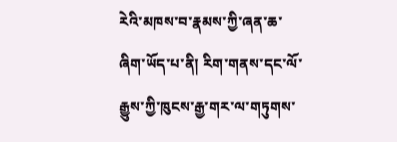རེའི་མཁས་བ་རྣམས་ཀྱི་ཞན་ཆ་ཞིག་ཡོད་པ་ནི། རིག་གནས་དང་ལོ་རྒྱུས་ཀྱི་ཁུངས་རྒྱ་གར་ལ་གཏུགས་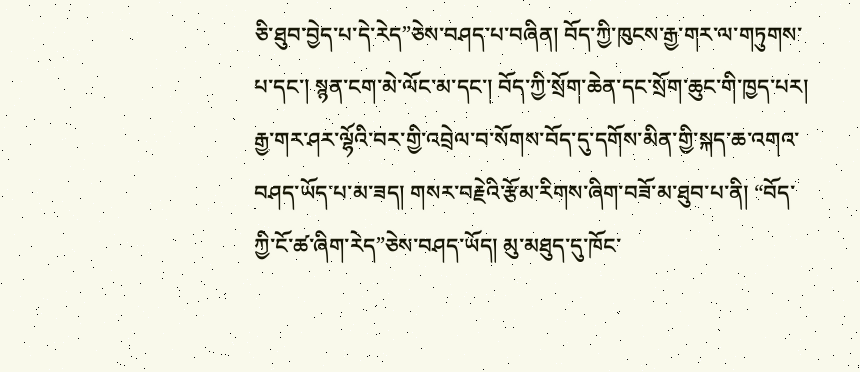ཅི་ཐུབ་བྱེད་པ་དེ་རེད”ཅེས་བཤད་པ་བཞིན། བོད་ཀྱི་ཁུངས་རྒྱ་གར་ལ་གཏུགས་པ་དང་། སྙན་ངག་མེ་ལོང་མ་དང་། བོད་ཀྱི་སྲོག་ཆེན་དང་སྲོག་ཆུང་གི་ཁྱད་པར། རྒྱ་གར་ཤར་ལྷོའི་བར་གྱི་འབྲེལ་བ་སོགས་བོད་དུ་དགོས་མིན་གྱི་སྐད་ཆ་འགའ་བཤད་ཡོད་པ་མ་ཟད། གསར་བརྗེའི་རྩོམ་རིགས་ཞིག་བཟོ་མ་ཐུབ་པ་ནི། “བོད་ཀྱི་ངོ་ཚ་ཞིག་རེད”ཅེས་བཤད་ཡོད། མུ་མཐུད་དུ་ཁོང་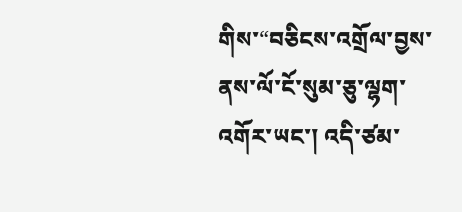གིས་“བཅིངས་འགྲོལ་བྱས་ནས་ལོ་ངོ་སུམ་ཅུ་ལྷག་འགོར་ཡང་། འདི་ཙམ་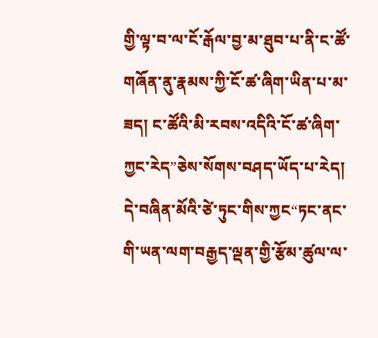གྱི་ལྟ་བ་ལ་ངོ་རྒོལ་བྱ་མ་ཐུབ་པ་ནི་ང་ཚོ་གཞོན་ནུ་རྣམས་ཀྱི་ངོ་ཚ་ཞིག་ཡིན་པ་མ་ཟད། ང་ཚོའི་མི་རབས་འདིའི་ངོ་ཚ་ཞིག་ཀྱང་རེད”ཅེས་སོགས་བཤད་ཡོད་པ་རེད།
དེ་བཞིན་མོའི་ཙེ་ཏུང་གིས་ཀྱང“ཏང་ནང་གི་ཡན་ལག་བརྒྱད་ལྡན་གྱི་རྩོམ་ཚུལ་ལ་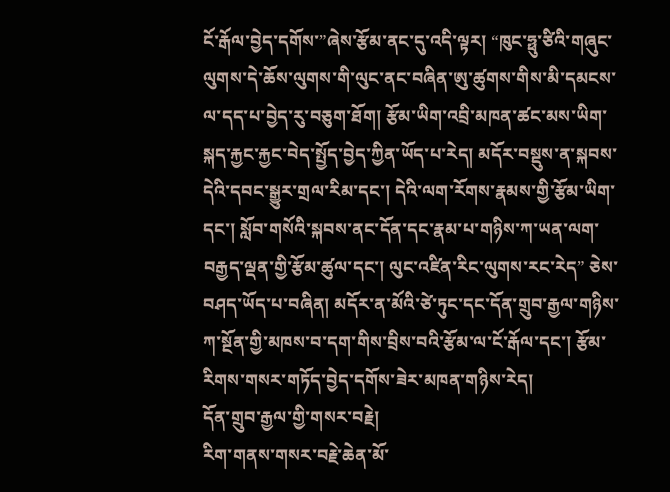ངོ་རྒོལ་བྱེད་དགོས་”ཞེས་རྩོམ་ནང་དུ་འདི་ལྟར། “ཁུང་ཧྥུ་ཙིའི་གཞུང་ལུགས་དེ་ཆོས་ལུགས་གི་ལུང་ནང་བཞིན་ཨུ་ཚུགས་གིས་མི་དམངས་ལ་དད་པ་བྱེད་རུ་བཅུག་ཐོག། རྩོམ་ཡིག་འབྲི་མཁན་ཚང་མས་ཡིག་སྐད་རྐྱང་རྐྱང་བེད་སྤྱོད་བྱེད་ཀྱིན་ཡོད་པ་རེད། མདོར་བསྡུས་ན་སྐབས་དེའི་དབང་སྒྱུར་གྲལ་རིམ་དང་། དེའི་ལག་རོགས་རྣམས་གྱི་རྩོམ་ཡིག་དང་། སློབ་གསོའི་སྐབས་ནང་དོན་དང་རྣམ་པ་གཉིས་ཀ་ཡན་ལག་བརྒྱད་ལྡན་གྱི་རྩོམ་ཚུལ་དང་། ལུང་འཛིན་རིང་ལུགས་རང་རེད” ཅེས་བཤད་ཡོད་པ་བཞིན། མདོར་ན་མོའི་ཙེ་ཏུང་དང་དོན་གྲུབ་རྒྱལ་གཉིས་ཀ་སྔོན་གྱི་མཁས་བ་དག་གིས་བྲིས་བའི་རྩོམ་ལ་ངོ་རྒོལ་དང་། རྩོམ་རིགས་གསར་གཏོད་བྱེད་དགོས་ཟེར་མཁན་གཉིས་རེད།
དོན་གྲུབ་རྒྱལ་གྱི་གསར་བརྗེ།
རིག་གནས་གསར་བརྗེ་ཆེན་མོ་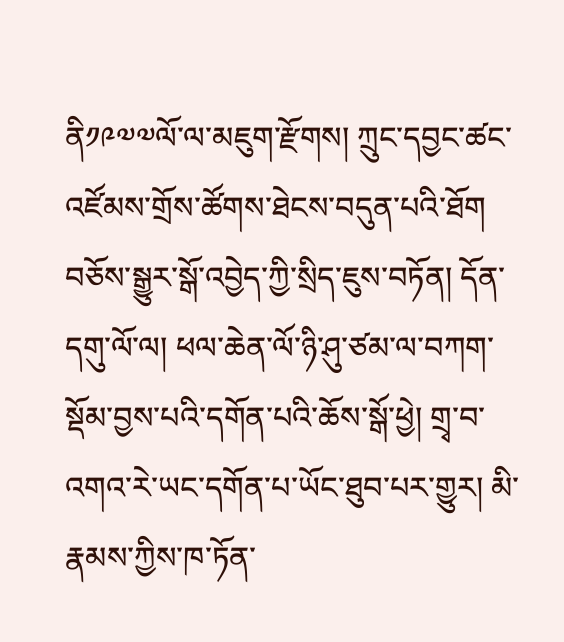ནི༡༩༧༧ལོ་ལ་མཇུག་རྫོགས། ཀྲུང་དབྱང་ཚང་འཛོམས་གྲོས་ཚོགས་ཐེངས་བདུན་པའི་ཐོག བཅོས་སྒྱུར་སྒོ་འབྱེད་ཀྱི་སྲིད་ཇུས་བཏོན། དོན་དགུ་ལོ་ལ། ཕལ་ཆེན་ལོ་ཉི་ཤུ་ཙམ་ལ་བཀག་སྡོམ་བྱས་པའི་དགོན་པའི་ཆོས་སྒོ་ཕྱེ། གྲྭ་བ་འགའ་རེ་ཡང་དགོན་པ་ཡོང་ཐུབ་པར་གྱུར། མི་རྣམས་ཀྱིས་ཁ་ཏོན་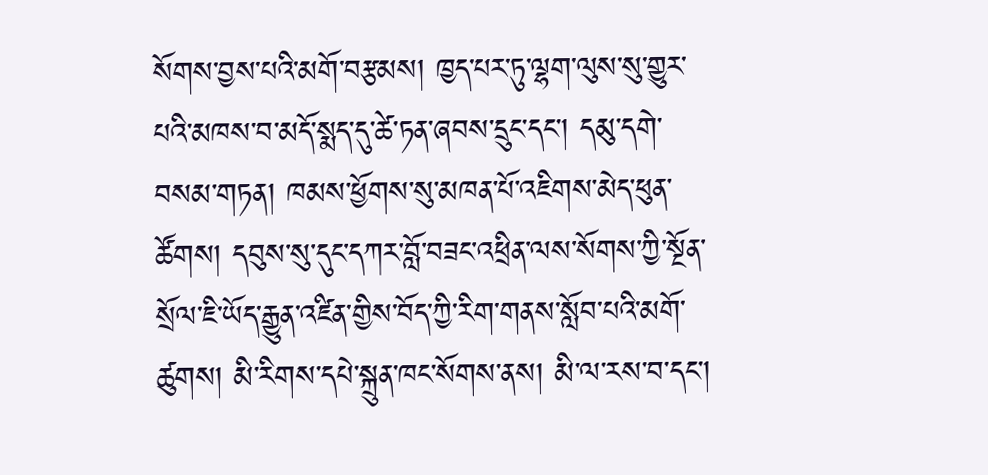སོགས་བྱས་པའི་མགོ་བརྩམས། ཁྱད་པར་ཏུ་ལྷག་ལུས་སུ་གྱུར་པའི་མཁས་བ་མདོ་སྨད་དུ་ཚེ་ཏན་ཞབས་དྲུང་དང་། དམུ་དགེ་བསམ་གཏན། ཁམས་ཕྱོགས་སུ་མཁན་པོ་འཇིགས་མེད་ཕུན་ཚོགས། དབུས་སུ་དུང་དཀར་བློ་བཟང་འཕྲིན་ལས་སོགས་ཀྱི་སྔོན་སྲོལ་ཇི་ཡོད་རྒྱུན་འཛིན་གྱིས་བོད་ཀྱི་རིག་གནས་སློབ་པའི་མགོ་ཚུགས། མི་རིགས་དཔེ་སྐྲུན་ཁང་སོགས་ནས། མི་ལ་རས་བ་དང་།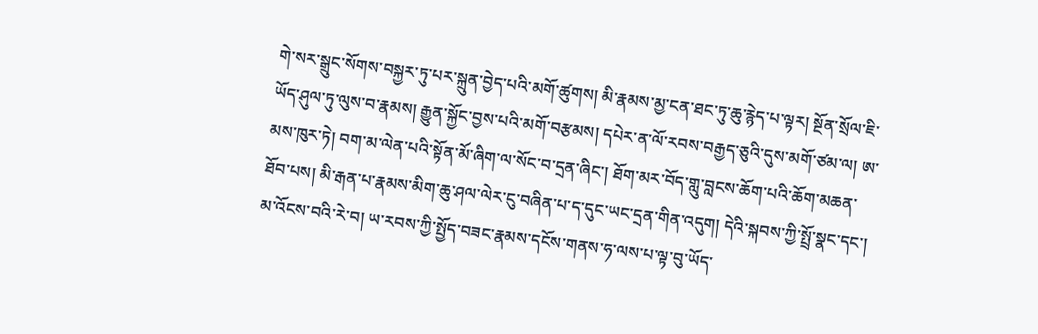གེ་སར་སྒྲུང་སོགས་བསྐྱར་ཏུ་པར་སྐྲུན་བྱེད་པའི་མགོ་ཚུགས། མི་རྣམས་མྱ་ངན་ཐང་ཏུ་ཆུ་རྙེད་པ་ལྟར། སྔོན་སྲོལ་ཇི་ཡོད་ཤུལ་ཏུ་ལུས་བ་རྣམས། རྒྱུན་སྐྱོང་བྱས་པའི་མགོ་བརྩམས། དཔེར་ན་ལོ་རབས་བརྒྱད་ཅུའི་དུས་མགོ་ཙམ་ལ། ཨ་མས་ཁུར་ཏེ། བག་མ་ལེན་པའི་སྟོན་མོ་ཞིག་ལ་སོང་བ་དྲན་ཞིང་། ཐོག་མར་བོད་གླུ་བླངས་ཆོག་པའི་ཆོག་མཆན་ཐོབ་པས། མི་རྒན་པ་རྣམས་མིག་ཆུ་ཤལ་ལེར་ངུ་བཞིན་པ་ད་དུང་ཡང་དྲན་གིན་འདུག། དེའི་སྐབས་ཀྱི་སྤྲོ་སྣང་དང་། མ་འོངས་བའི་རེ་བ། ཡ་རབས་ཀྱི་སྤྱོད་བཟང་རྣམས་དངོས་གནས་ཧ་ལས་པ་ལྟ་བུ་ཡོད་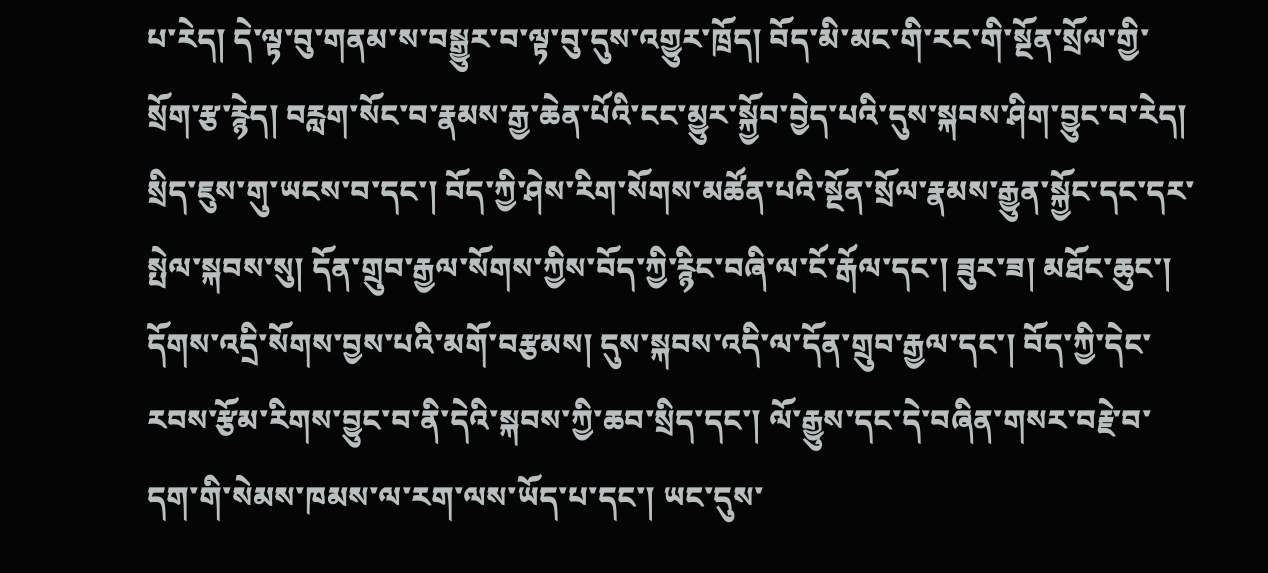པ་རེད། དེ་ལྟ་བུ་གནམ་ས་བསྒྱུར་བ་ལྟ་བུ་དུས་འགྱུར་ཁྲོད། བོད་མི་མང་གི་རང་གི་སྔོན་སྲོལ་གྱི་སྲོག་རྩ་རྙེད། བརླག་སོང་བ་རྣམས་རྒྱ་ཆེན་པོའི་ངང་མྱུར་སྐྱོབ་བྱེད་པའི་དུས་སྐབས་ཤིག་བྱུང་བ་རེད།
སྲིད་ཇུས་གུ་ཡངས་བ་དང་། བོད་ཀྱི་ཤེས་རིག་སོགས་མཚོན་པའི་སྔོན་སྲོལ་རྣམས་རྒྱུན་སྐྱོང་དང་དར་སྤེལ་སྐབས་སུ། དོན་གྲུབ་རྒྱལ་སོགས་ཀྱིས་བོད་ཀྱི་རྙིང་བཞི་ལ་ངོ་རྒོལ་དང་། ཟུར་ཟ། མཐོང་ཆུང་། དོགས་འདྲི་སོགས་བྱས་པའི་མགོ་བརྩམས། དུས་སྐབས་འདི་ལ་དོན་གྲུབ་རྒྱལ་དང་། བོད་ཀྱི་དེང་རབས་རྩོམ་རིགས་བྱུང་བ་ནི་དེའི་སྐབས་ཀྱི་ཆབ་སྲིད་དང་། ལོ་རྒྱུས་དང་དེ་བཞིན་གསར་བརྗེ་བ་དག་གི་སེམས་ཁམས་ལ་རག་ལས་ཡོད་པ་དང་། ཡང་དུས་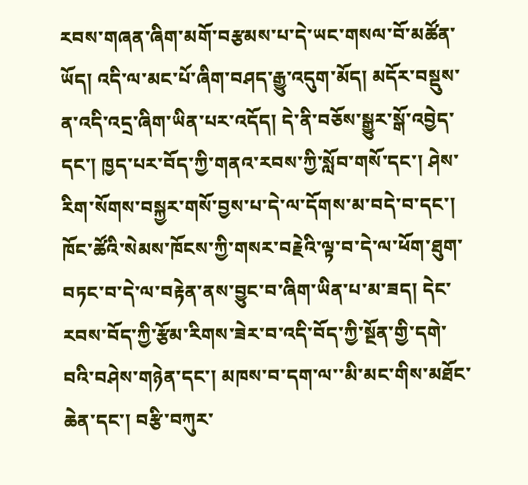རབས་གཞན་ཞིག་མགོ་བརྩམས་པ་དེ་ཡང་གསལ་བོ་མཚོན་ཡོད། འདི་ལ་མང་པོ་ཞིག་བཤད་རྒྱུ་འདུག་མོད། མདོར་བསྡུས་ན་འདི་འདྲ་ཞིག་ཡིན་པར་འདོད། དེ་ནི་བཅོས་སྒྱུར་སྒོ་འབྱེད་དང་། ཁྱད་པར་བོད་ཀྱི་གནའ་རབས་ཀྱི་སློབ་གསོ་དང་། ཤེས་རིག་སོགས་བསྐྱར་གསོ་བྱས་པ་དེ་ལ་དོགས་མ་བདེ་བ་དང་། ཁོང་ཚོའི་སེམས་ཁོངས་ཀྱི་གསར་བརྗེའི་ལྟ་བ་དེ་ལ་ཕོག་ཐུག་བཏང་བ་དེ་ལ་བརྟེན་ནས་བྱུང་བ་ཞིག་ཡིན་པ་མ་ཟད། དེང་རབས་བོད་ཀྱི་རྩོམ་རིགས་ཟེར་བ་འདི་བོད་ཀྱི་སྔོན་གྱི་དགེ་བའི་བཤེས་གཉེན་དང་། མཁས་བ་དག་ལ་་མི་མང་གིས་མཐོང་ཆེན་དང་། བརྩི་བཀུར་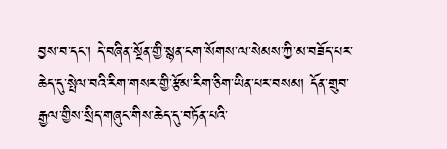བྱས་བ་དང་། དེ་བཞིན་སྔོན་གྱི་སྙན་ངག་སོགས་ལ་སེམས་ཀྱི་མ་བཟོད་པར་ཆེད་དུ་སྤེལ་བའི་རིག་གསར་གྱི་རྩོམ་རིག་ཅིག་ཡིན་པར་བསམ། དོན་གྲུབ་རྒྱལ་གྱིས་སྲིད་གཞུང་གིས་ཆེད་དུ་བཏོན་པའི་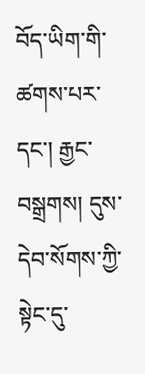བོད་ཡིག་གི་ཚགས་པར་དང་། རྒྱང་བསྒྲགས། དུས་དེབ་སོགས་ཀྱི་སྟེང་དུ་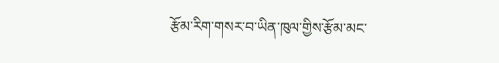རྩོམ་རིག་གསར་བ་ཡིན་ཁུལ་གྱིས་རྩོམ་མང་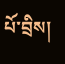པོ་བྲིས།